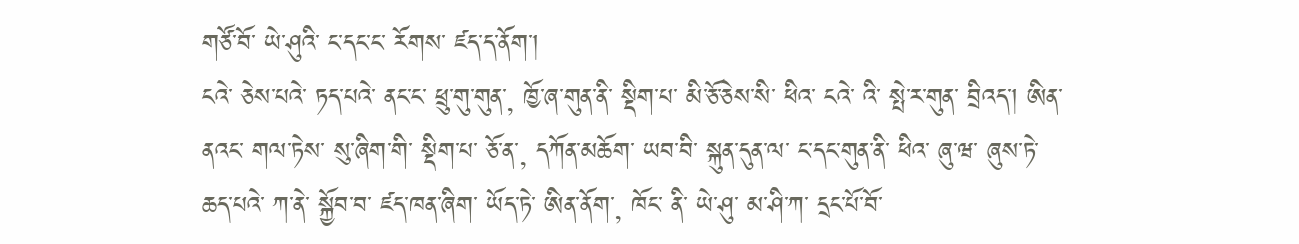གཙོ་བོ་ ཡེ་ཤུའི་ ང་དང་ང་ རོགས་ ཛད་ད་ནོག་།
ངའེ་ ཅེས་པའེ་ ཏད་པའེ་ ནང་ང་ ཕྲུ་གུ་གུན་, ཁྱོ་ཞ་གུན་ནི་ སྡིག་པ་ མི་ཅོ་ཅེས་སི་ ཕིའ་ ངའེ་ འི་ སྤེ་ར་གུན་ བྲིའད་། ཨིན་ནའང་ གལ་ཏེས་ སུ་ཞིག་གི་ སྡིག་པ་ ཅོ་ན་, དཀོན་མཆོག་ ཡབ་བི་ སྐུན་དུན་ལ་ ང་དང་གུན་ནི་ ཕིའ་ ཞུ་ཝ་ ཞུས་ཏེ་ ཆད་པའེ་ ཀ་ནེ་ སྐྱོབ་བ་ ཛད་ཁན་ཞིག་ ཡོད་ཏེ་ ཨིན་ནོག་, ཁོང་ ནི་ ཡེ་ཤུ་ མ་ཤི་ཀ་ དྲང་པོ་བོ་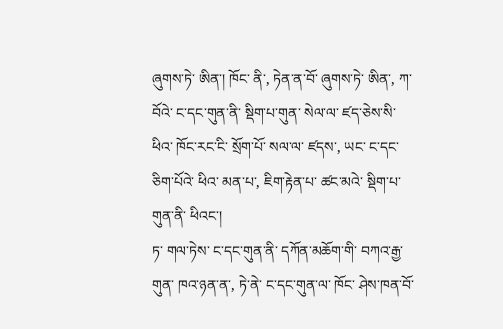ཞུགས་ཏེ་ ཨིན་། ཁོང་ ནི་, ཏེན་ན་བོ་ ཞུགས་ཏེ་ ཨིན་, ཀ་བོའེ་ ང་དང་གུན་ནི་ སྡིག་པ་གུན་ སེལ་ལ་ ཛད་ཅེས་སི་ ཕིའ་ ཁོང་རང་ངི་ སྲོག་པོ་ སལ་ལ་ ཛདས་, ཡང་ ང་དང་ ཅིག་པོའེ་ ཕིའ་ མན་པ་, ཇིག་རྟེན་པ་ ཚང་མའེ་ སྡིག་པ་གུན་ནི་ ཕིའང་།
ཏ་ གལ་ཏེས་ ང་དང་གུན་ནི་ དཀོན་མཆོག་གི་ བཀའ་རྒྱ་གུན་ ཁའ་ཉན་ན་, ཏེ་ནེ་ ང་དང་གུན་ལ་ ཁོང་ ཤེས་ཁན་བོ་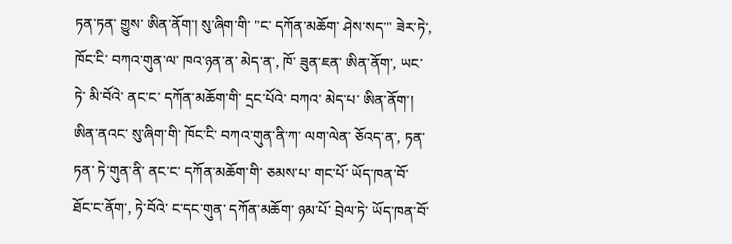ཏན་ཏན་ གྱུས་ ཨིན་ནོག་། སུ་ཞིག་གི་ "ང་ དཀོན་མཆོག་ ཤེས་སད་" ཟེར་ཏེ་, ཁོང་ངི་ བཀའ་གུན་ལ་ ཁའ་ཉན་ན་ མེད་ན་, ཁོ་ ཟུན་ཇན་ ཨིན་ནོག་, ཡང་ ཏེ་ མི་བོའེ་ ནང་ང་ དཀོན་མཆོག་གི་ དྲང་པོའེ་ བཀའ་ མེད་པ་ ཨིན་ནོག་། ཨིན་ནའང་ སུ་ཞིག་གི་ ཁོང་ངི་ བཀའ་གུན་ནི་ཀ་ ལག་ལེན་ ཅོའད་ན་, ཏན་ཏན་ ཏེ་གུན་ནི་ ནང་ང་ དཀོན་མཆོག་གི་ ཅམས་པ་ གང་པོ་ ཡོད་ཁན་བོ་ ཐོང་ང་ནོག་, ཏེ་བོའེ་ ང་དང་གུན་ དཀོན་མཆོག་ ཉམ་པོ་ བྲེལ་ཏེ་ ཡོད་ཁན་བོ་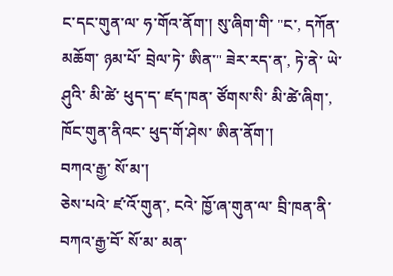ང་དང་གུན་ལ་ ཧ་གོའ་ནོག་། སུ་ཞིག་གི་ "ང་, དཀོན་མཆོག་ ཉམ་པོ་ བྲེལ་ཏེ་ ཨིན་" ཟེར་རད་ན་, ཏེ་ནེ་ ཡེ་ཤུའི་ མི་ཚེ་ ཕུད་ད་ ཛད་ཁན་ ཙོགས་སི་ མི་ཚེ་ཞིག་, ཁོང་གུན་ནིའང་ ཕུད་གོ་ཤེས་ ཨིན་ནོག་།
བཀའ་རྒྱ་ སོ་མ་།
ཅེས་པའེ་ ཛ་འོ་གུན་, ངའེ་ ཁྱོ་ཞ་གུན་ལ་ བྲི་ཁན་ནི་ བཀའ་རྒྱ་བོ་ སོ་མ་ མན་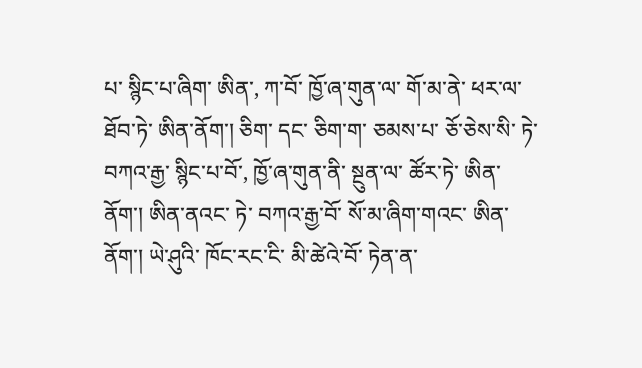པ་ སྙིང་པ་ཞིག་ ཨིན་, ཀ་བོ་ ཁྱོ་ཞ་གུན་ལ་ གོ་མ་ནེ་ ཕར་ལ་ ཐོབ་ཏེ་ ཨིན་ནོག་། ཅིག་ དང་ ཅིག་ག་ ཅམས་པ་ ཅོ་ཅེས་སི་ ཏེ་ བཀའ་རྒྱ་ སྙིང་པ་བོ་, ཁྱོ་ཞ་གུན་ནི་ སྔུན་ལ་ ཚོར་ཏེ་ ཨིན་ནོག་། ཨིན་ནའང་ ཏེ་ བཀའ་རྒྱ་བོ་ སོ་མ་ཞིག་གའང་ ཨིན་ནོག་། ཡེ་ཤུའི་ ཁོང་རང་ངི་ མི་ཚེའེ་བོ་ ཏེན་ན་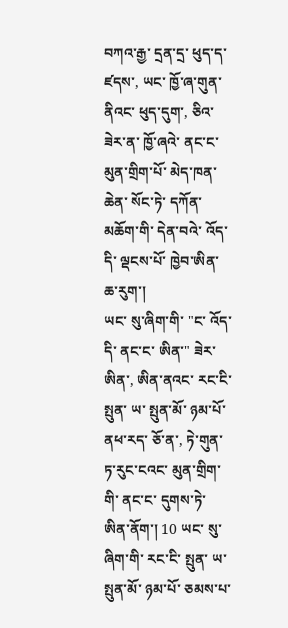བཀའ་རྒྱ་ དྲན་དྲ་ ཕུད་ད་ ཛདས་, ཡང་ ཁྱོ་ཞ་གུན་ནིའང་ ཕུད་དུག་, ཅིའ་ཟེར་ན་ ཁྱོ་ཞའེ་ ནང་ང་ མུན་གྲིག་པོ་ མེད་ཁན་ ཆེན་ སོང་ཏེ་ དཀོན་མཆོག་གི་ དེན་བའེ་ འོད་དི་ ལྡངས་པོ་ ཁྱེབ་ཨིན་ ཆ་རུག་།
ཡང་ སུ་ཞིག་གི་ "ང་ འོད་དི་ ནང་ང་ ཨིན་" ཟེར་ཨིན་, ཨིན་ནའང་ རང་ངི་ སྤུན་ ཡ་ སྤུན་མོ་ ཉམ་པོ་ ནཕ་རད་ ཅོ་ན་, ཏེ་གུན་ ཏ་རུང་ངའང་ མུན་གྲིག་གི་ ནང་ང་ དུགས་ཏེ་ ཨིན་ནོག་། 10 ཡང་ སུ་ཞིག་གི་ རང་ངི་ སྤུན་ ཡ་ སྤུན་མོ་ ཉམ་པོ་ ཅམས་པ་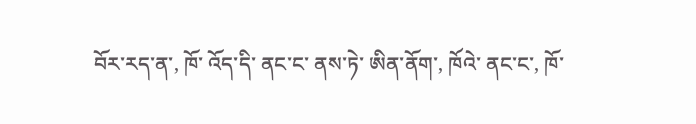བོར་རད་ན་, ཁོ་ འོད་དི་ ནང་ང་ ནས་ཏེ་ ཨིན་ནོག་, ཁོའེ་ ནང་ང་, ཁོ་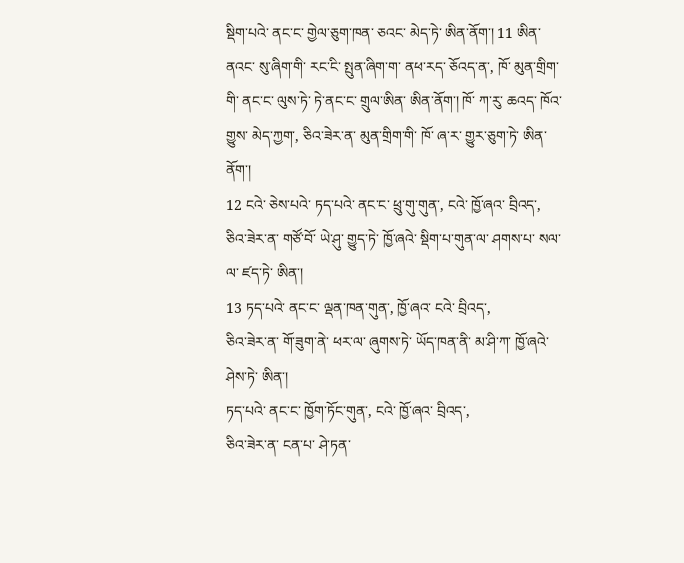སྡིག་པའེ་ ནང་ང་ གྱེལ་ཅུག་ཁན་ ཅའང་ མེད་ཏེ་ ཨིན་ནོག་། 11 ཨིན་ནའང་ སུ་ཞིག་གི་ རང་ངི་ སྤུན་ཞིག་ག་ ནཕ་རད་ ཅོའད་ན་, ཁོ་ མུན་གྲིག་གི་ ནང་ང་ ལུས་ཏེ་ ཏེ་ནང་ང་ གྲུལ་ཨིན་ ཨིན་ནོག་། ཁོ་ ཀ་རུ་ ཆའད་ ཁོའ་ གྱུས་ མེད་ཀྱག་, ཅིའ་ཟེར་ན་ མུན་གྲིག་གི་ ཁོ་ ཞ་ར་ གྱུར་ཅུག་ཏེ་ ཨིན་ནོག་།
12 ངའེ་ ཅེས་པའེ་ ཏད་པའེ་ ནང་ང་ ཕྲུ་གུ་གུན་, ངའེ་ ཁྱོ་ཞའ་ བྲིའད་,
ཅིའ་ཟེར་ན་ གཙོ་བོ་ ཡེ་ཤུ་ གྱུད་ཏེ་ ཁྱོ་ཞའེ་ སྡིག་པ་གུན་ལ་ ཤགས་པ་ སལ་ལ་ ཛད་ཏེ་ ཨིན་།
13 ཏད་པའེ་ ནང་ང་ ལྡན་ཁན་གུན་, ཁྱོ་ཞའ་ ངའེ་ བྲིའད་,
ཅིའ་ཟེར་ན་ གོ་ཟུག་ནེ་ ཕར་ལ་ ཞུགས་ཏེ་ ཡོད་ཁན་ནི་ མ་ཤི་ཀ་ ཁྱོ་ཞའེ་ ཤེས་ཏེ་ ཨིན་།
ཏད་པའེ་ ནང་ང་ ཁྱོག་ཏོང་གུན་, ངའེ་ ཁྱོ་ཞའ་ བྲིའད་,
ཅིའ་ཟེར་ན་ ངན་པ་ ཤེ་ཏན་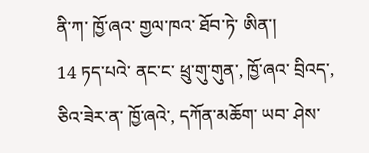ནི་ཀ་ ཁྱོ་ཞའ་ གྱལ་ཁའ་ ཐོབ་ཏེ་ ཨིན་།
14 ཏད་པའེ་ ནང་ང་ ཕྲུ་གུ་གུན་, ཁྱོ་ཞའ་ བྲིའད་,
ཅིའ་ཟེར་ན་ ཁྱོ་ཞའེ་, དཀོན་མཆོག་ ཡབ་ ཤེས་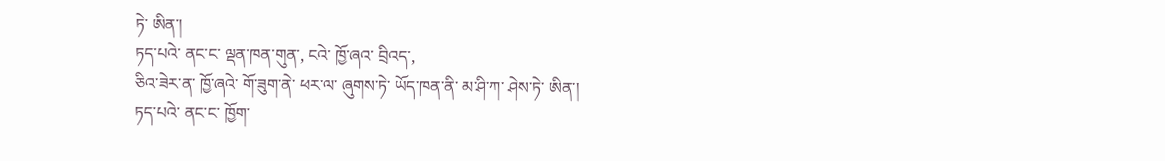ཏེ་ ཨིན་།
ཏད་པའེ་ ནང་ང་ ལྡན་ཁན་གུན་, ངའེ་ ཁྱོ་ཞའ་ བྲིའད་,
ཅིའ་ཟེར་ན་ ཁྱོ་ཞའེ་ གོ་ཟུག་ནེ་ ཕར་ལ་ ཞུགས་ཏེ་ ཡོད་ཁན་ནི་ མ་ཤི་ཀ་ ཤེས་ཏེ་ ཨིན་།
ཏད་པའེ་ ནང་ང་ ཁྱོག་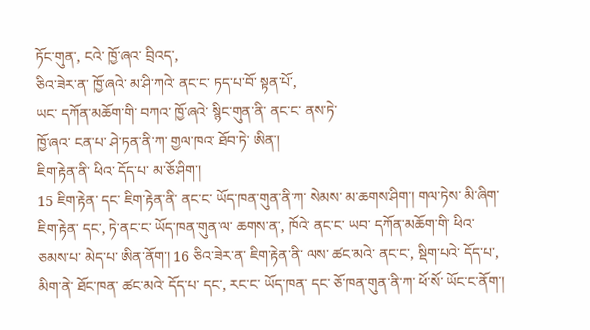ཏོང་གུན་, ངའེ་ ཁྱོ་ཞའ་ བྲིའད་,
ཅིའ་ཟེར་ན་ ཁྱོ་ཞའེ་ མ་ཤི་ཀའེ་ ནང་ང་ ཏད་པ་བོ་ སྟན་པོ་,
ཡང་ དཀོན་མཆོག་གི་ བཀའ་ ཁྱོ་ཞའེ་ སྙིང་གུན་ནི་ ནང་ང་ ནས་ཏེ་
ཁྱོ་ཞའ་ ངན་པ་ ཤེ་ཏན་ནི་ཀ་ གྱལ་ཁའ་ ཐོབ་ཏེ་ ཨིན་།
ཇིག་རྟེན་ནི་ ཕིའ་ དོད་པ་ མ་ཅོ་ཤིག་།
15 ཇིག་རྟེན་ དང་ ཇིག་རྟེན་ནི་ ནང་ང་ ཡོད་ཁན་གུན་ནི་ཀ་ སེམས་ མ་ཆགས་ཤིག་། གལ་ཏེས་ མི་ཞིག་ ཇིག་རྟེན་ དང་, ཏེ་ནང་ང་ ཡོད་ཁན་གུན་ལ་ ཆགས་ན་, ཁོའེ་ ནང་ང་ ཡབ་ དཀོན་མཆོག་གི་ ཕིའ་ ཅམས་པ་ མེད་པ་ ཨིན་ནོག་། 16 ཅིའ་ཟེར་ན་ ཇིག་རྟེན་ནི་ ལས་ ཚང་མའེ་ ནང་ང་, སྡིག་པའེ་ དོད་པ་, མིག་ནེ་ ཐོང་ཁན་ ཚང་མའེ་ དོད་པ་ དང་, རང་ང་ ཡོད་ཁན་ དང་ ཅོ་ཁན་གུན་ནི་ཀ་ ཕོ་སོ་ ཡོང་ང་ནོག་།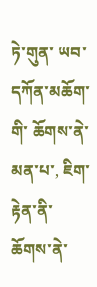ཏེ་གུན་ ཡབ་ དཀོན་མཆོག་གི་ ཆོགས་ནེ་ མན་པ་, ཇིག་རྟེན་ནི་ ཆོགས་ནེ་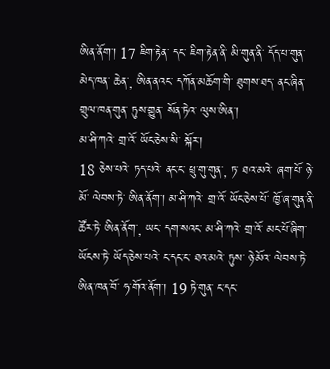ཨིན་ནོག་། 17 ཇིག་རྟེན་ དང་ ཇིག་རྟེན་ནི་ མི་གུན་ནི་ དོད་པ་གུན་ མེད་ཁན་ ཆེན་, ཨིན་ནའང་ དཀོན་མཆོག་གི་ ཐུགས་ཐད་ ནང་ཞིན་ གྲུལ་ཁན་གུན་ ཏུས་གྱུན་ སོན་ཏེའ་ ལུས་ཨིན་།
མ་ཤི་ཀའེ་ གྲ་འོ་ ཡོང་ཅེས་སི་ སྐོར་།
18 ཅེས་པའེ་ ཏད་པའེ་ ནང་ང་ ཕྲུ་གུ་གུན་, ཏ་ ཐའ་མའེ་ ཞག་པོ་ ཉེ་མོ་ ལེབས་ཏེ་ ཨིན་ནོག་། མ་ཤི་ཀའེ་ གྲ་འོ་ ཡོང་ཅེས་པོ་ ཁྱོ་ཞ་གུན་ནི་ ཚོར་ཏེ་ ཨིན་ནོག་, ཡང་ དག་སའང་ མ་ཤི་ཀའེ་ གྲ་འོ་ མང་པོ་ཞིག་ ཡོངས་ཏེ་ ཡོད་ཅེས་པའེ་ ང་དང་ང་ ཐའ་མའེ་ ཏུས་ ཉེ་མོའ་ ལེབས་ཏེ་ ཨིན་ཁན་བོ་ ཧ་གོའ་ནོག་། 19 ཏེ་གུན་ ང་དང་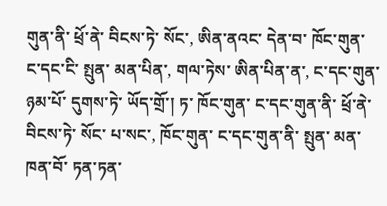གུན་ནི་ ཕྲོ་ནེ་ བིངས་ཏེ་ སོང་, ཨིན་ནའང་ དེན་བ་ ཁོང་གུན་ ང་དང་ངི་ སྤུན་ མན་པིན་, གལ་ཏེས་ ཨིན་པིན་ན་, ང་དང་གུན་ ཉམ་པོ་ དུགས་ཏེ་ ཡོད་གྲོ་། ཏ་ ཁོང་གུན་ ང་དང་གུན་ནི་ ཕྲོ་ནེ་ བིངས་ཏེ་ སོང་ པ་སང་, ཁོང་གུན་ ང་དང་གུན་ནི་ སྤུན་ མན་ཁན་བོ་ ཏན་ཏན་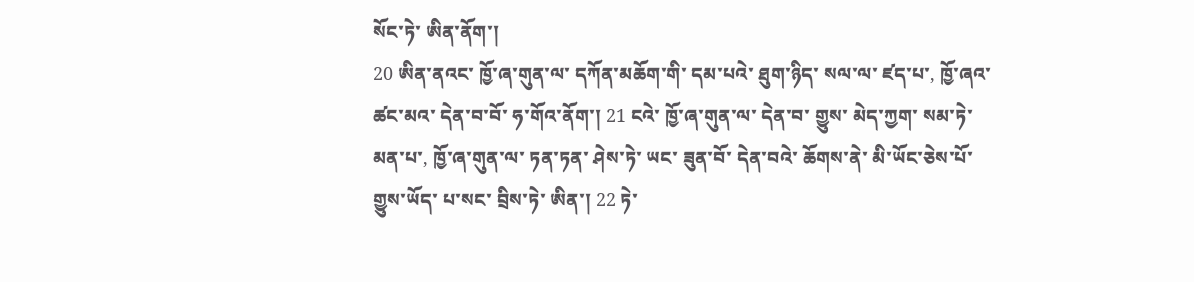སོང་ཏེ་ ཨིན་ནོག་།
20 ཨིན་ནའང་ ཁྱོ་ཞ་གུན་ལ་ དཀོན་མཆོག་གི་ དམ་པའེ་ ཐུག་ཉིད་ སལ་ལ་ ཛད་པ་, ཁྱོ་ཞའ་ ཚང་མའ་ དེན་བ་བོ་ ཧ་གོའ་ནོག་། 21 ངའེ་ ཁྱོ་ཞ་གུན་ལ་ དེན་བ་ གྱུས་ མེད་ཀྱག་ སམ་ཏེ་ མན་པ་, ཁྱོ་ཞ་གུན་ལ་ ཏན་ཏན་ ཤེས་ཏེ་ ཡང་ ཟུན་བོ་ དེན་བའེ་ ཆོགས་ནེ་ མི་ཡོང་ཅེས་པོ་ གྱུས་ཡོད་ པ་སང་ བྲིས་ཏེ་ ཨིན་། 22 ཏེ་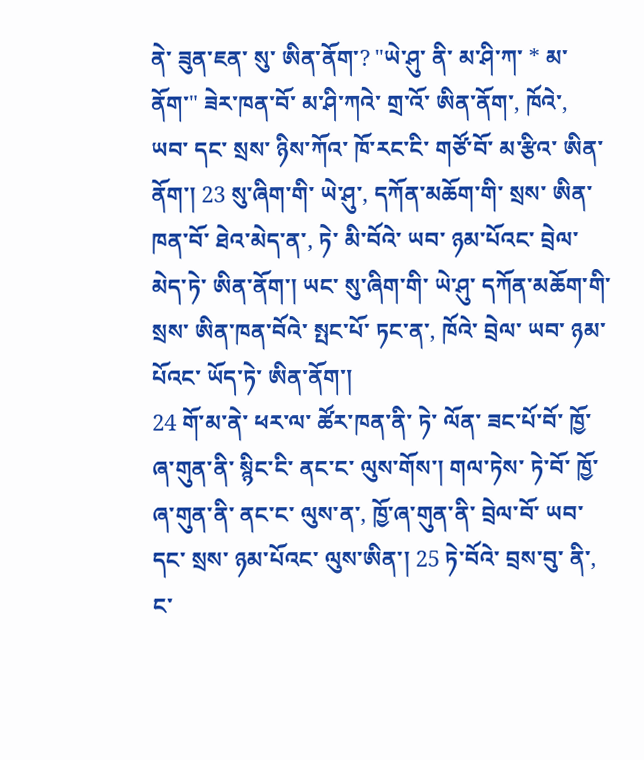ནེ་ ཟུན་ཇན་ སུ་ ཨིན་ནོག་? "ཡེ་ཤུ་ ནི་ མ་ཤི་ཀ་ * མ་ནོག་" ཟེར་ཁན་བོ་ མ་ཤི་ཀའེ་ གྲ་འོ་ ཨིན་ནོག་, ཁོའེ་, ཡབ་ དང་ སྲས་ ཉིས་ཀོའ་ ཁོ་རང་ངི་ གཙོ་བོ་ མ་རྩིའ་ ཨིན་ནོག་། 23 སུ་ཞིག་གི་ ཡེ་ཤུ་, དཀོན་མཆོག་གི་ སྲས་ ཨིན་ཁན་བོ་ ཐེའ་མེད་ན་, ཏེ་ མི་བོའེ་ ཡབ་ ཉམ་པོའང་ བྲེལ་ མེད་ཏེ་ ཨིན་ནོག་། ཡང་ སུ་ཞིག་གི་ ཡེ་ཤུ་ དཀོན་མཆོག་གི་ སྲས་ ཨིན་ཁན་བོའེ་ སྤང་པོ་ ཏང་ན་, ཁོའེ་ བྲེལ་ ཡབ་ ཉམ་པོའང་ ཡོད་ཏེ་ ཨིན་ནོག་།
24 གོ་མ་ནེ་ ཕར་ལ་ ཚོར་ཁན་ནི་ ཏེ་ ལོན་ ཟང་པོ་བོ་ ཁྱོ་ཞ་གུན་ནི་ སྙིང་ངི་ ནང་ང་ ལུས་གོས་། གལ་ཏེས་ ཏེ་བོ་ ཁྱོ་ཞ་གུན་ནི་ ནང་ང་ ལུས་ན་, ཁྱོ་ཞ་གུན་ནི་ བྲེལ་བོ་ ཡབ་ དང་ སྲས་ ཉམ་པོའང་ ལུས་ཨིན་། 25 ཏེ་བོའེ་ བྲས་བུ་ ནི་, ང་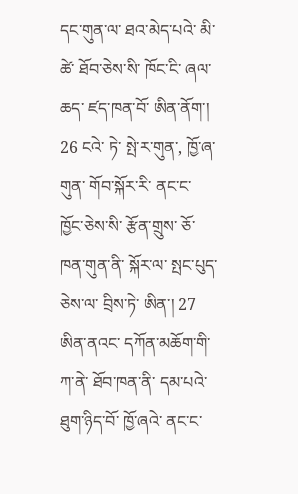དང་གུན་ལ་ ཐའ་མེད་པའེ་ མི་ཚེ་ ཐོབ་ཅེས་སི་ ཁོང་ངི་ ཞལ་ཆད་ ཛད་ཁན་བོ་ ཨིན་ནོག་།
26 ངའེ་ ཏེ་ སྤེ་ར་གུན་, ཁྱོ་ཞ་གུན་ གོབ་སྐོར་རི་ ནང་ང་ ཁྱོང་ཅེས་སི་ རྩོན་གྲུས་ ཅོ་ཁན་གུན་ནི་ སྐོར་ལ་ སྤང་པུད་ཅེས་ལ་ བྲིས་ཏེ་ ཨིན་། 27 ཨིན་ནའང་ དཀོན་མཆོག་གི་ ཀ་ནེ་ ཐོབ་ཁན་ནི་ དམ་པའེ་ ཐུག་ཉིད་བོ་ ཁྱོ་ཞའེ་ ནང་ང་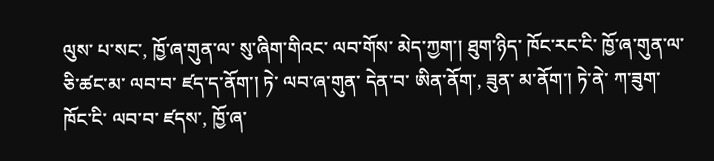ལུས་ པ་སང་, ཁྱོ་ཞ་གུན་ལ་ སུ་ཞིག་གིའང་ ལབ་གོས་ མེད་ཀྱག་། ཐུག་ཉིད་ ཁོང་རང་ངི་ ཁྱོ་ཞ་གུན་ལ་ ཅི་ཚང་མ་ ལབ་བ་ ཛད་ད་ནོག་། ཏེ་ ལབ་ཞ་གུན་ དེན་བ་ ཨིན་ནོག་, ཟུན་ མ་ནོག་། ཏེ་ནེ་ ཀ་ཟུག་ ཁོང་ངི་ ལབ་བ་ ཛདས་, ཁྱོ་ཞ་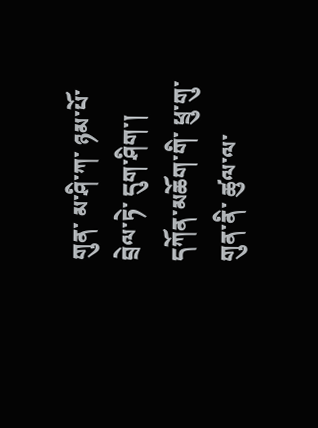གུན་ མ་ཤི་ཀ་ ཉམ་པོ་ བྲེལ་ཏེ་ དུག་ཤིག་།
དཀོན་མཆོག་གི་ ཕྲུ་གུ་གུན་ནི་ ཚུལ་ལ་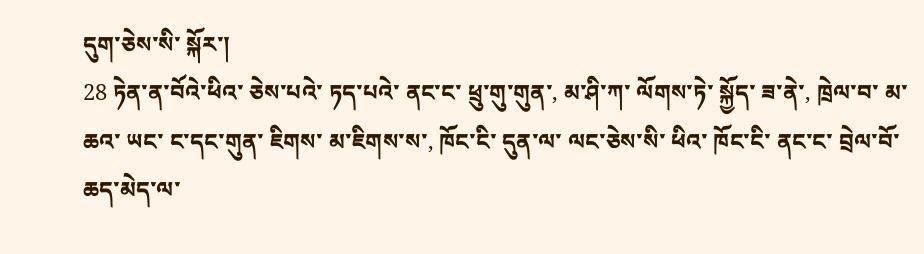དུག་ཅེས་སི་ སྐོར་།
28 ཏེན་ན་བོའེ་ཕིའ་ ཅེས་པའེ་ ཏད་པའེ་ ནང་ང་ ཕྲུ་གུ་གུན་, མ་ཤི་ཀ་ ལོགས་ཏེ་ སྐྱོད་ ཟ་ནེ་, ཁྲེལ་བ་ མ་ཆའ་ ཡང་ ང་དང་གུན་ ཇིགས་ མ་ཇིགས་ས་, ཁོང་ངི་ དུན་ལ་ ལང་ཅེས་སི་ ཕིའ་ ཁོང་ངི་ ནང་ང་ བྲེལ་བོ་ ཆད་མེད་ལ་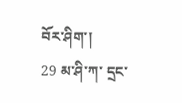བོར་ཤིག་།
29 མ་ཤི་ཀ་ དྲང་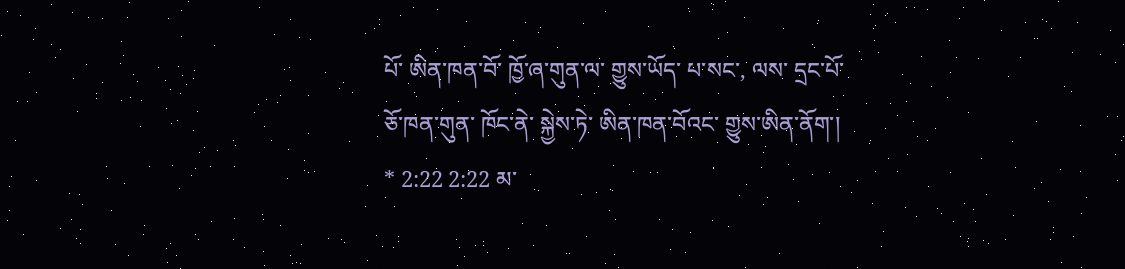པོ་ ཨིན་ཁན་བོ་ ཁྱོ་ཞ་གུན་ལ་ གྱུས་ཡོད་ པ་སང་, ལས་ དྲང་པོ་ ཅོ་ཁན་གུན་ ཁོང་ནེ་ སྐྱེས་ཏེ་ ཨིན་ཁན་བོའང་ གྱུས་ཨིན་ནོག་།
* 2:22 2:22 མ་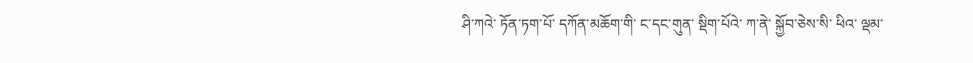ཤི་ཀའེ་ ཏོན་ཏག་པོ་ དཀོན་མཆོག་གི་ ང་དང་གུན་ སྡིག་པོའེ་ ཀ་ནེ་ སྐྱོབ་ཅེས་སི་ ཕིའ་ ལྡམ་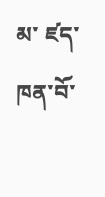མ་ ཛད་ཁན་བོ་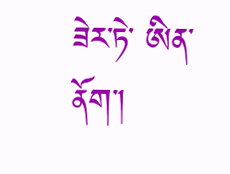ཟེར་ཏེ་ ཨིན་ནོག་།